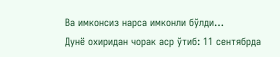Ва имконсиз нарса имконли бўлди…
Дунё охиридан чорак аср ўтиб: 11 сентябрда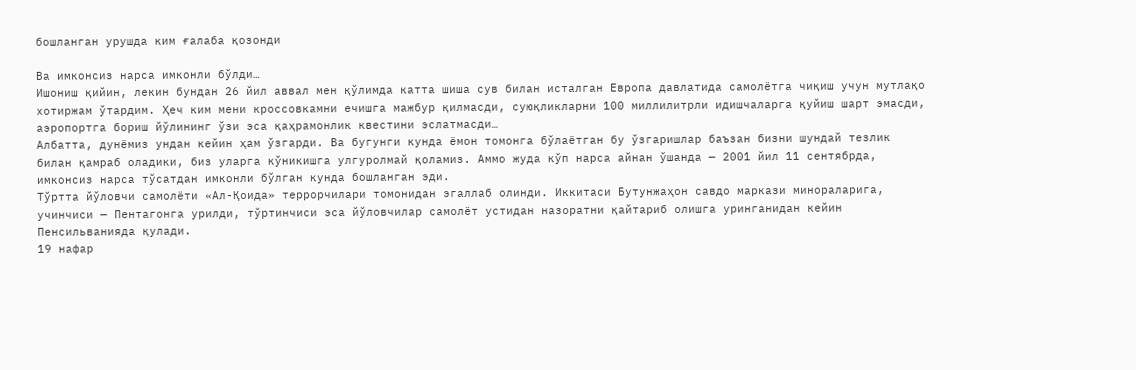бошланган урушда ким ғалаба қозонди

Ва имконсиз нарса имконли бўлди…
Ишониш қийин, лекин бундан 26 йил аввал мен қўлимда катта шиша сув билан исталган Европа давлатида самолётга чиқиш учун мутлақо хотиржам ўтардим. Ҳеч ким мени кроссовкамни ечишга мажбур қилмасди, суюқликларни 100 миллилитрли идишчаларга қуйиш шарт эмасди, аэропортга бориш йўлининг ўзи эса қаҳрамонлик квестини эслатмасди…
Албатта, дунёмиз ундан кейин ҳам ўзгарди. Ва бугунги кунда ёмон томонга бўлаётган бу ўзгаришлар баъзан бизни шундай тезлик билан қамраб оладики, биз уларга кўникишга улгуролмай қоламиз. Аммо жуда кўп нарса айнан ўшанда — 2001 йил 11 сентябрда, имконсиз нарса тўсатдан имконли бўлган кунда бошланган эди.
Тўртта йўловчи самолёти «Ал-Қоида» террорчилари томонидан эгаллаб олинди. Иккитаси Бутунжаҳон савдо маркази минораларига, учинчиси — Пентагонга урилди, тўртинчиси эса йўловчилар самолёт устидан назоратни қайтариб олишга уринганидан кейин Пенсильванияда қулади.
19 нафар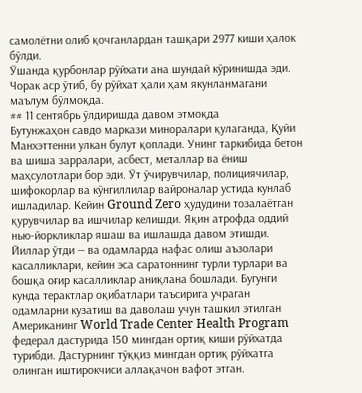самолётни олиб қочганлардан ташқари 2977 киши ҳалок бўлди.
Ўшанда қурбонлар рўйхати ана шундай кўринишда эди. Чорак аср ўтиб, бу рўйхат ҳали ҳам якунланмагани маълум бўлмоқда.
## 11 сентябрь ўлдиришда давом этмоқда
Бутунжаҳон савдо маркази миноралари қулаганда, Қуйи Манхэттенни улкан булут қоплади. Унинг таркибида бетон ва шиша зарралари, асбест, металлар ва ёниш маҳсулотлари бор эди. Ўт ўчирувчилар, полициячилар, шифокорлар ва кўнгиллилар вайроналар устида кунлаб ишладилар. Кейин Ground Zero ҳудудини тозалаётган қурувчилар ва ишчилар келишди. Яқин атрофда оддий нью-йоркликлар яшаш ва ишлашда давом этишди.
Йиллар ўтди — ва одамларда нафас олиш аъзолари касалликлари, кейин эса саратоннинг турли турлари ва бошқа оғир касалликлар аниқлана бошлади. Бугунги кунда терактлар оқибатлари таъсирига учраган одамларни кузатиш ва даволаш учун ташкил этилган Американинг World Trade Center Health Program федерал дастурида 150 мингдан ортиқ киши рўйхатда турибди. Дастурнинг тўққиз мингдан ортиқ рўйхатга олинган иштирокчиси аллақачон вафот этган.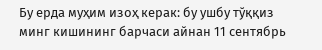Бу ерда муҳим изоҳ керак: бу ушбу тўққиз минг кишининг барчаси айнан 11 сентябрь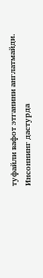туфайли вафот этганини англатмайди. Инсоннинг дастурда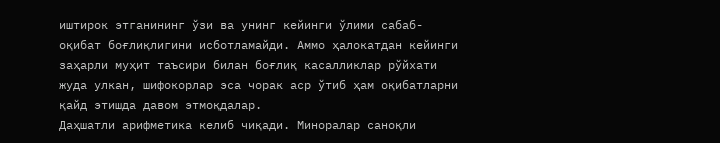иштирок этганининг ўзи ва унинг кейинги ўлими сабаб-оқибат боғлиқлигини исботламайди. Аммо ҳалокатдан кейинги заҳарли муҳит таъсири билан боғлиқ касалликлар рўйхати жуда улкан, шифокорлар эса чорак аср ўтиб ҳам оқибатларни қайд этишда давом этмоқдалар.
Даҳшатли арифметика келиб чиқади. Миноралар саноқли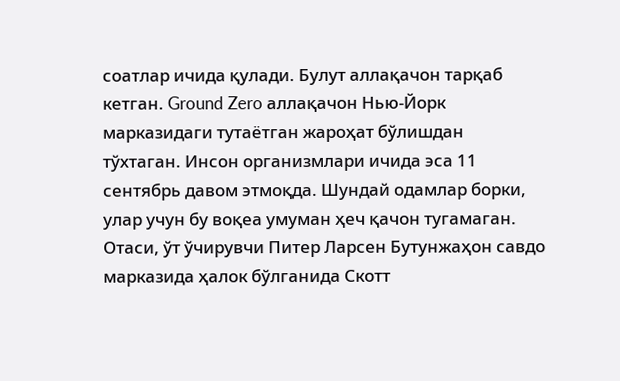соатлар ичида қулади. Булут аллақачон тарқаб кетган. Ground Zero аллақачон Нью-Йорк марказидаги тутаётган жароҳат бўлишдан тўхтаган. Инсон организмлари ичида эса 11 сентябрь давом этмоқда. Шундай одамлар борки, улар учун бу воқеа умуман ҳеч қачон тугамаган.
Отаси, ўт ўчирувчи Питер Ларсен Бутунжаҳон савдо марказида ҳалок бўлганида Скотт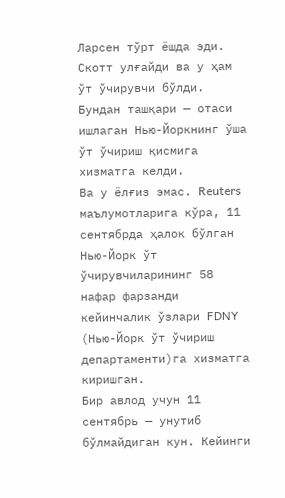Ларсен тўрт ёшда эди. Скотт улғайди ва у ҳам ўт ўчирувчи бўлди. Бундан ташқари — отаси ишлаган Нью-Йоркнинг ўша ўт ўчириш қисмига хизматга келди.
Ва у ёлғиз эмас. Reuters маълумотларига кўра, 11 сентябрда ҳалок бўлган Нью-Йорк ўт ўчирувчиларининг 58 нафар фарзанди кейинчалик ўзлари FDNY (Нью-Йорк ўт ўчириш департаменти)га хизматга киришган.
Бир авлод учун 11 сентябрь — унутиб бўлмайдиган кун. Кейинги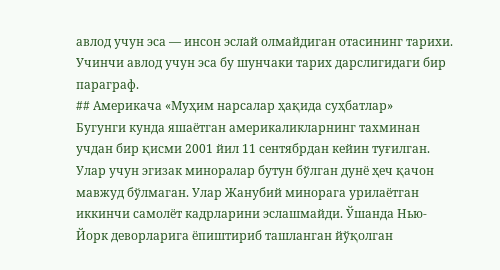авлод учун эса — инсон эслай олмайдиган отасининг тарихи.
Учинчи авлод учун эса бу шунчаки тарих дарслигидаги бир параграф.
## Америкача «Муҳим нарсалар ҳақида суҳбатлар»
Бугунги кунда яшаётган америкаликларнинг тахминан учдан бир қисми 2001 йил 11 сентябрдан кейин туғилган. Улар учун эгизак миноралар бутун бўлган дунё ҳеч қачон мавжуд бўлмаган. Улар Жанубий минорага урилаётган иккинчи самолёт кадрларини эслашмайди. Ўшанда Нью-Йорк деворларига ёпиштириб ташланган йўқолган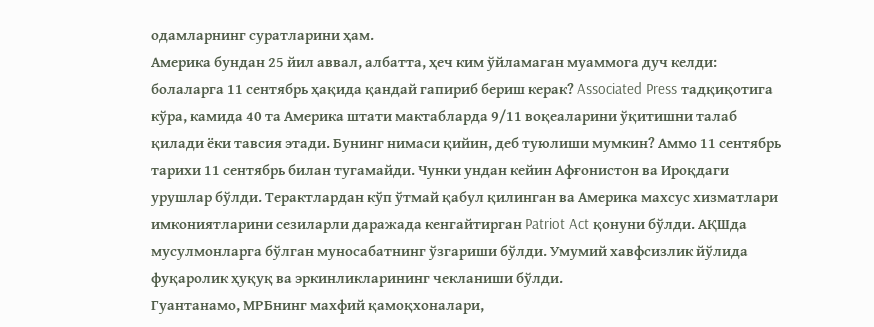одамларнинг суратларини ҳам.
Америка бундан 25 йил аввал, албатта, ҳеч ким ўйламаган муаммога дуч келди: болаларга 11 сентябрь ҳақида қандай гапириб бериш керак? Associated Press тадқиқотига кўра, камида 40 та Америка штати мактабларда 9/11 воқеаларини ўқитишни талаб қилади ёки тавсия этади. Бунинг нимаси қийин, деб туюлиши мумкин? Аммо 11 сентябрь тарихи 11 сентябрь билан тугамайди. Чунки ундан кейин Афғонистон ва Ироқдаги урушлар бўлди. Терактлардан кўп ўтмай қабул қилинган ва Америка махсус хизматлари имкониятларини сезиларли даражада кенгайтирган Patriot Act қонуни бўлди. АҚШда мусулмонларга бўлган муносабатнинг ўзгариши бўлди. Умумий хавфсизлик йўлида фуқаролик ҳуқуқ ва эркинликларининг чекланиши бўлди.
Гуантанамо, МРБнинг махфий қамоқхоналари,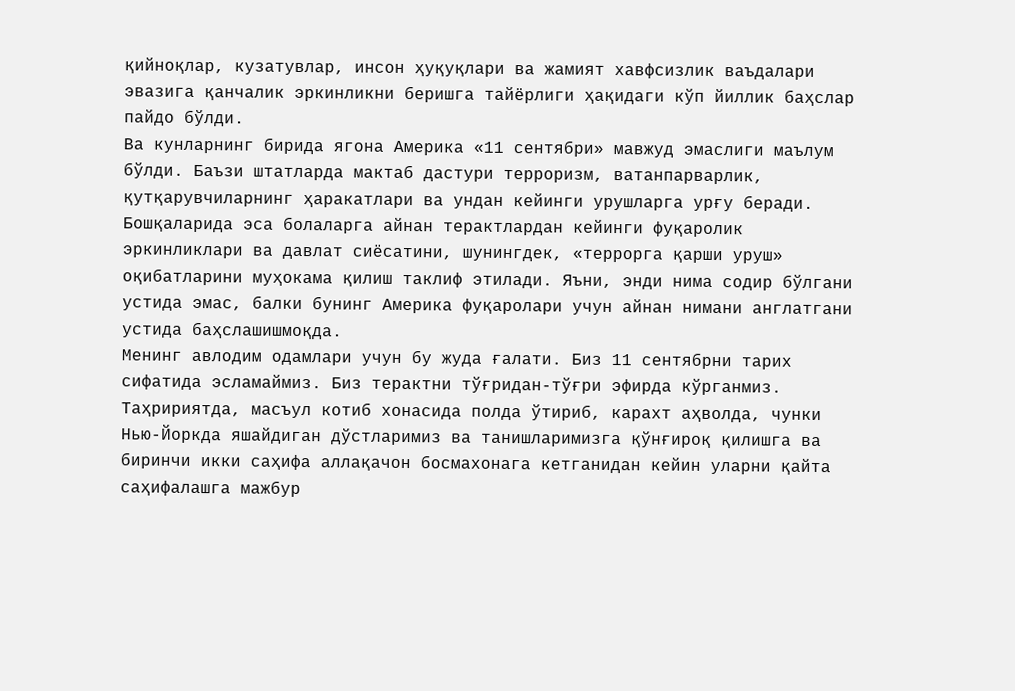қийноқлар, кузатувлар, инсон ҳуқуқлари ва жамият хавфсизлик ваъдалари эвазига қанчалик эркинликни беришга тайёрлиги ҳақидаги кўп йиллик баҳслар пайдо бўлди.
Ва кунларнинг бирида ягона Америка «11 сентябри» мавжуд эмаслиги маълум бўлди. Баъзи штатларда мактаб дастури терроризм, ватанпарварлик, қутқарувчиларнинг ҳаракатлари ва ундан кейинги урушларга урғу беради. Бошқаларида эса болаларга айнан терактлардан кейинги фуқаролик эркинликлари ва давлат сиёсатини, шунингдек, «террорга қарши уруш» оқибатларини муҳокама қилиш таклиф этилади. Яъни, энди нима содир бўлгани устида эмас, балки бунинг Америка фуқаролари учун айнан нимани англатгани устида баҳслашишмоқда.
Менинг авлодим одамлари учун бу жуда ғалати. Биз 11 сентябрни тарих сифатида эсламаймиз. Биз терактни тўғридан-тўғри эфирда кўрганмиз. Таҳририятда, масъул котиб хонасида полда ўтириб, карахт аҳволда, чунки Нью-Йоркда яшайдиган дўстларимиз ва танишларимизга қўнғироқ қилишга ва биринчи икки саҳифа аллақачон босмахонага кетганидан кейин уларни қайта саҳифалашга мажбур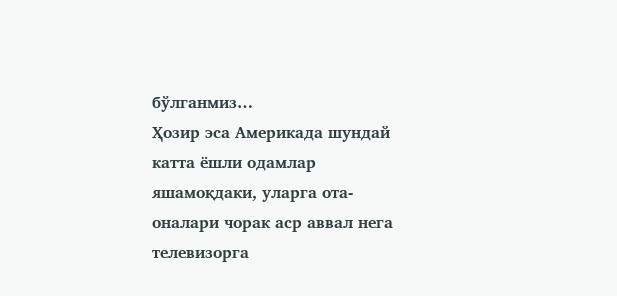бўлганмиз…
Ҳозир эса Америкада шундай катта ёшли одамлар яшамоқдаки, уларга ота-оналари чорак аср аввал нега телевизорга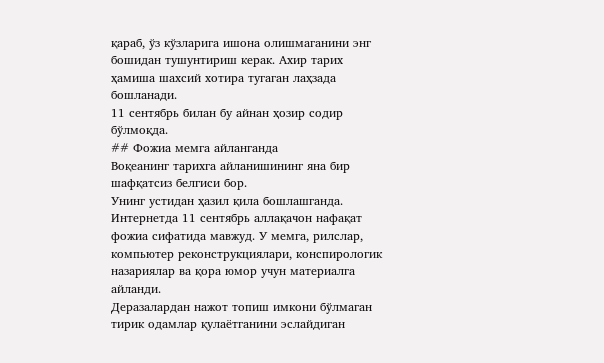қараб, ўз кўзларига ишона олишмаганини энг бошидан тушунтириш керак. Ахир тарих ҳамиша шахсий хотира тугаган лаҳзада бошланади.
11 сентябрь билан бу айнан ҳозир содир бўлмоқда.
## Фожиа мемга айланганда
Воқеанинг тарихга айланишининг яна бир шафқатсиз белгиси бор.
Унинг устидан ҳазил қила бошлашганда.
Интернетда 11 сентябрь аллақачон нафақат фожиа сифатида мавжуд. У мемга, рилслар, компьютер реконструкциялари, конспирологик назариялар ва қора юмор учун материалга айланди.
Деразалардан нажот топиш имкони бўлмаган тирик одамлар қулаётганини эслайдиган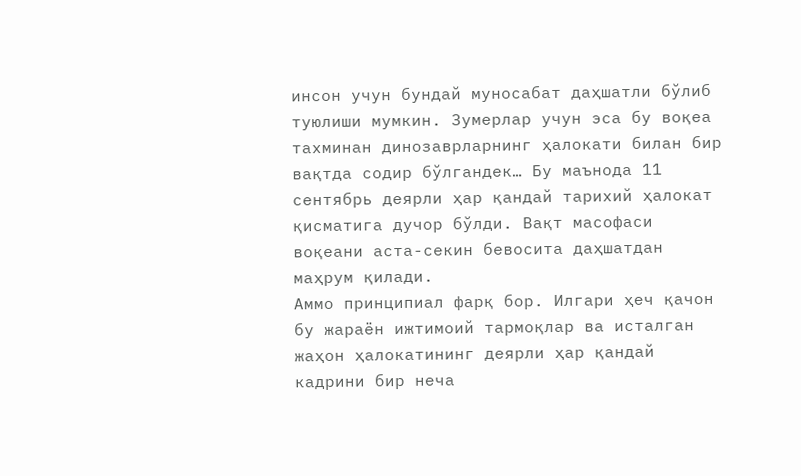инсон учун бундай муносабат даҳшатли бўлиб туюлиши мумкин. Зумерлар учун эса бу воқеа тахминан динозаврларнинг ҳалокати билан бир вақтда содир бўлгандек… Бу маънода 11 сентябрь деярли ҳар қандай тарихий ҳалокат қисматига дучор бўлди. Вақт масофаси воқеани аста-секин бевосита даҳшатдан маҳрум қилади.
Аммо принципиал фарқ бор. Илгари ҳеч қачон бу жараён ижтимоий тармоқлар ва исталган жаҳон ҳалокатининг деярли ҳар қандай кадрини бир неча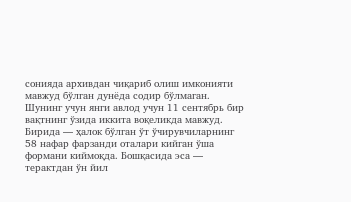сонияда архивдан чиқариб олиш имконияти мавжуд бўлган дунёда содир бўлмаган. Шунинг учун янги авлод учун 11 сентябрь бир вақтнинг ўзида иккита воқеликда мавжуд. Бирида — ҳалок бўлган ўт ўчирувчиларнинг 58 нафар фарзанди оталари кийган ўша формани киймоқда. Бошқасида эса — терактдан ўн йил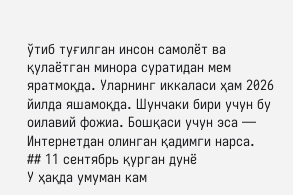ўтиб туғилган инсон самолёт ва қулаётган минора суратидан мем яратмоқда. Уларнинг иккаласи ҳам 2026 йилда яшамоқда. Шунчаки бири учун бу оилавий фожиа. Бошқаси учун эса — Интернетдан олинган қадимги нарса.
## 11 сентябрь қурган дунё
У ҳақда умуман кам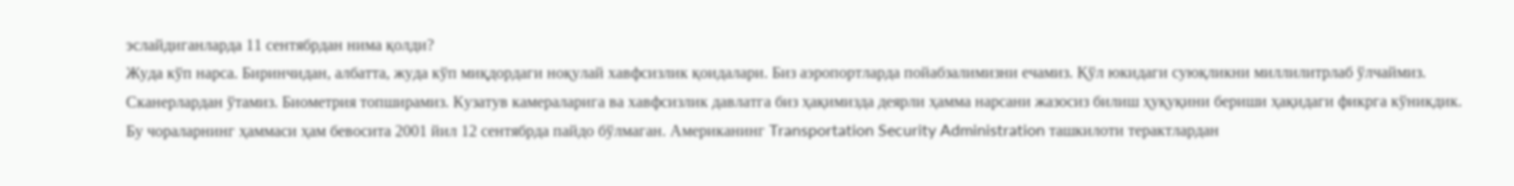эслайдиганларда 11 сентябрдан нима қолди?
Жуда кўп нарса. Биринчидан, албатта, жуда кўп миқдордаги ноқулай хавфсизлик қоидалари. Биз аэропортларда пойабзалимизни ечамиз. Қўл юкидаги суюқликни миллилитрлаб ўлчаймиз. Сканерлардан ўтамиз. Биометрия топширамиз. Кузатув камераларига ва хавфсизлик давлатга биз ҳақимизда деярли ҳамма нарсани жазосиз билиш ҳуқуқини бериши ҳақидаги фикрга кўникдик.
Бу чораларнинг ҳаммаси ҳам бевосита 2001 йил 12 сентябрда пайдо бўлмаган. Американинг Transportation Security Administration ташкилоти терактлардан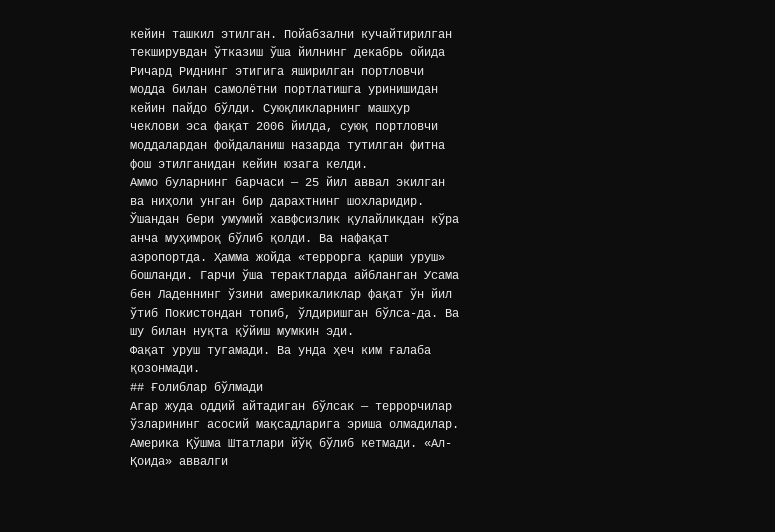кейин ташкил этилган. Пойабзални кучайтирилган текширувдан ўтказиш ўша йилнинг декабрь ойида Ричард Риднинг этигига яширилган портловчи модда билан самолётни портлатишга уринишидан кейин пайдо бўлди. Суюқликларнинг машҳур чеклови эса фақат 2006 йилда, суюқ портловчи моддалардан фойдаланиш назарда тутилган фитна фош этилганидан кейин юзага келди.
Аммо буларнинг барчаси — 25 йил аввал экилган ва ниҳоли унган бир дарахтнинг шохларидир. Ўшандан бери умумий хавфсизлик қулайликдан кўра анча муҳимроқ бўлиб қолди. Ва нафақат аэропортда. Ҳамма жойда «террорга қарши уруш» бошланди. Гарчи ўша терактларда айбланган Усама бен Ладеннинг ўзини америкаликлар фақат ўн йил ўтиб Покистондан топиб, ўлдиришган бўлса-да. Ва шу билан нуқта қўйиш мумкин эди.
Фақат уруш тугамади. Ва унда ҳеч ким ғалаба қозонмади.
## Ғолиблар бўлмади
Агар жуда оддий айтадиган бўлсак — террорчилар ўзларининг асосий мақсадларига эриша олмадилар. Америка Қўшма Штатлари йўқ бўлиб кетмади. «Ал-Қоида» аввалги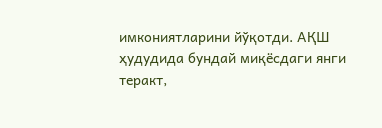имкониятларини йўқотди. АҚШ ҳудудида бундай миқёсдаги янги теракт,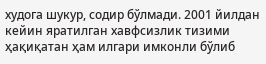худога шукур, содир бўлмади. 2001 йилдан кейин яратилган хавфсизлик тизими ҳақиқатан ҳам илгари имконли бўлиб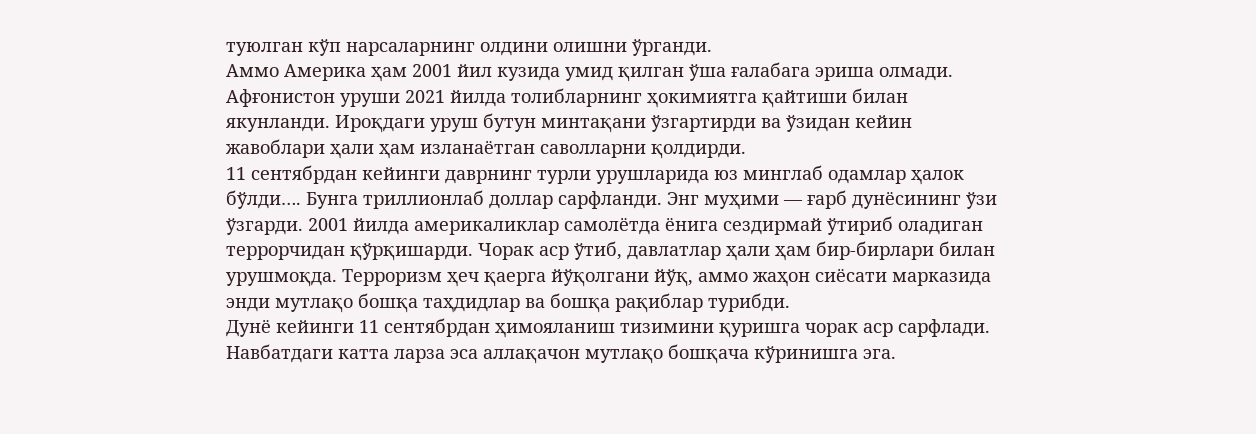туюлган кўп нарсаларнинг олдини олишни ўрганди.
Аммо Америка ҳам 2001 йил кузида умид қилган ўша ғалабага эриша олмади. Афғонистон уруши 2021 йилда толибларнинг ҳокимиятга қайтиши билан якунланди. Ироқдаги уруш бутун минтақани ўзгартирди ва ўзидан кейин жавоблари ҳали ҳам изланаётган саволларни қолдирди.
11 сентябрдан кейинги даврнинг турли урушларида юз минглаб одамлар ҳалок бўлди…. Бунга триллионлаб доллар сарфланди. Энг муҳими — ғарб дунёсининг ўзи ўзгарди. 2001 йилда америкаликлар самолётда ёнига сездирмай ўтириб оладиган террорчидан қўрқишарди. Чорак аср ўтиб, давлатлар ҳали ҳам бир-бирлари билан урушмоқда. Терроризм ҳеч қаерга йўқолгани йўқ, аммо жаҳон сиёсати марказида энди мутлақо бошқа таҳдидлар ва бошқа рақиблар турибди.
Дунё кейинги 11 сентябрдан ҳимояланиш тизимини қуришга чорак аср сарфлади. Навбатдаги катта ларза эса аллақачон мутлақо бошқача кўринишга эга.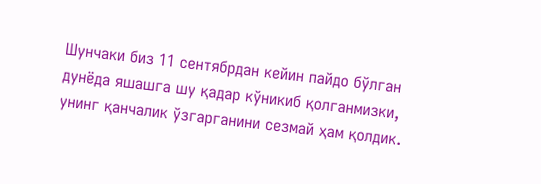Шунчаки биз 11 сентябрдан кейин пайдо бўлган дунёда яшашга шу қадар кўникиб қолганмизки, унинг қанчалик ўзгарганини сезмай ҳам қолдик.